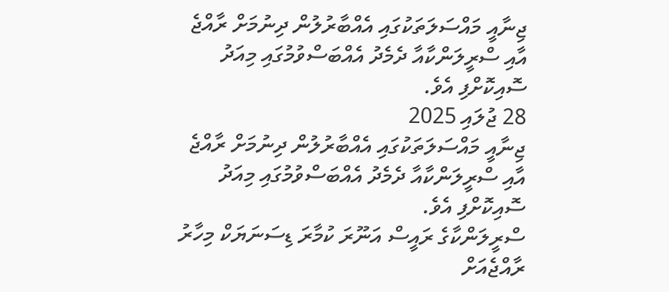ޖިނާއީ މައްސަލަތަކުގައި އެއްބާރުލުން ދިނުމަށް ރާއްޖެ އާއި ސްރީލަންކާއާ ދެމެދު އެއްބަސްވުމުގައި މިއަދު ސޮއިކޮށްފި އެވެ.
28 ޖުލައި 2025
ޖިނާއީ މައްސަލަތަކުގައި އެއްބާރުލުން ދިނުމަށް ރާއްޖެ އާއި ސްރީލަންކާއާ ދެމެދު އެއްބަސްވުމުގައި މިއަދު ސޮއިކޮށްފި އެވެ.
ސްރީލަންކާގެ ރައީސް އަނޫރަ ކުމާރަ ޑިސަނަޔަކް މިހާރު ރާއްޖެއަށް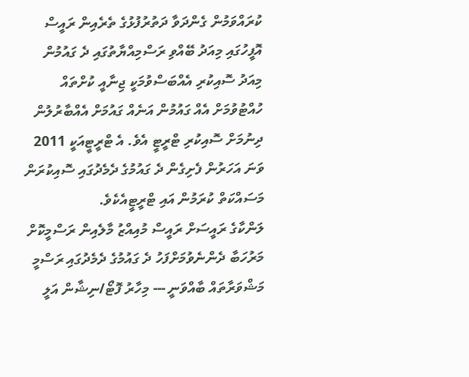ކުރައްވަމުން ގެންދަވާ ދަތުރުފުޅުގެ ތެރެއިން ރައީސް އޮފީހުގައި މިއަދު ބޭއްވި ރަސްމިއްޔާތުގައި ދެ ގައުމުން މިއަދު ސޮއިކުރި އެއްބަސްވުމަކީ ޖިނާއީ ކުށްތައް ހުއްޓުވުމަށް އެއް ގައުމުން އަނެއް ގައުމަށް އެއްބާރުލުން ދިނުމަށް ސޮއިކުރި ޓްރީޓީ އެވެ. އެ ޓްރީޓީއަކީ 2011 ވަނަ އަހަރުން ފެށިގެން ދެ ގައުމުގެ ދެމެދުގައި ސޮއިކުރަން މަސައްކަތް ކުރަމުން އައި ޓްރީޓީއެކެވެ.
ލަންކާގެ ރައީސަށް ރައީސް މުއިއްޒު މާލެއިން ރަސްމީކޮށް މަރުހަބާ ދެންނެވުމަށްފަހު ދެ ގައުމުގެ ދެމެދުގައި ރަސްމީ މަޝްވަރާތައް ބާއްވަނީ --- މިހާރު ފޮޓޯ/ނިޝާން އަލީ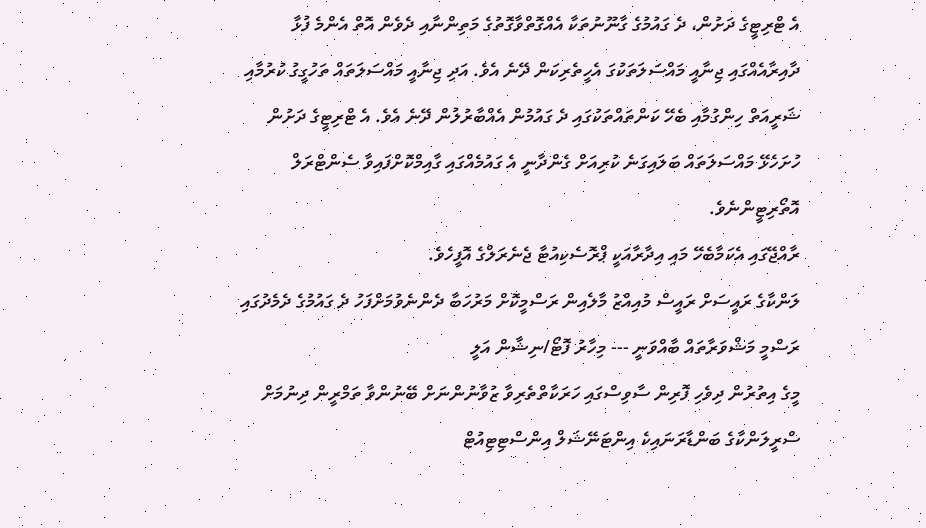އެ ޓްރިޓީގެ ދަށުން، ދެ ގައުމުގެ ގާނޫނުތަކާ އެއްގޮތްވާގޮތުގެ މަތިންނާއި ދެވެން އޮތް އެންމެ ފުޅާ ދާއިރާއެއްގައި ޖިނާއީ މައްސަލަތަކުގަ އެހީތެރިކަން ދޭނެ އެވެ. އަދި ޖިނާއީ މައްސަލަތައް ތަހުގީގު ކުރުމާއި ޝަރީއަތް ހިންގުމާއި ބެހޭ ކަންތައްތަކުގައި ދެ ގައުމުން އެއްބާރުލުން ދޭނެ އެވެ. އެ ޓްރިޓީގެ ދަށުން ހުށަހެޅޭ މައްސަލަތައް ބަލައިގަނެ ކުރިއަށް ގެންދާނީ އެ ގައުމެއްގައި ގާއިމްކޮށްފައިވާ ސެންޓްރަލް އޮތޯރިޓީންނެވެ.
ރާއްޖޭގައި އެކަމާބެހޭ މައި އިދާރާއަކީ ޕްރޮސެކިއުޓާ ޖެނެރަލްގެ އޮފީހެވެ.
ލަންކާގެ ރައީސަށް ރައީސް މުއިއްޒު މާލެއިން ރަސްމީކޮށް މަރުހަބާ ދެންނެވުމަށްފަހު ދެ ގައުމުގެ ދެމެދުގައި ރަސްމީ މަޝްވަރާތައް ބާއްވަނީ --- މިހާރު ފޮޓޯ/ނިޝާން އަލީ
މީގެ އިތުރުން ދިވެހި ފޮރިން ސާވިސްގައި ހަރަކާތްތެރިވާ ޒުވާނުންނަށް ބޭނުންވާ ތަމްރީން ދިނުމަށް ސްރީލަންކާގެ ބަންޑާރަނައިކެ އިންޓަނޭޝަލް އިންސްޓިޓިއުޓް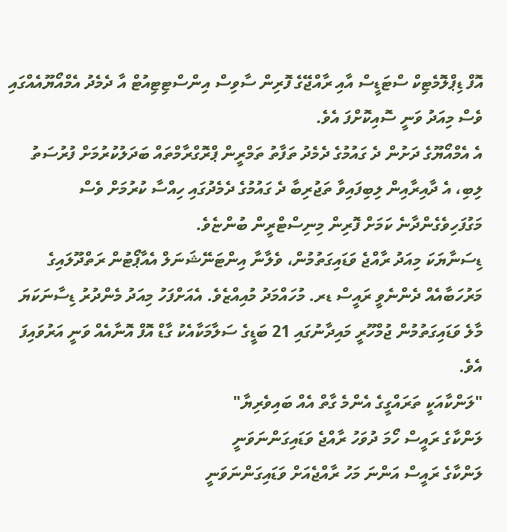އޮފް ޑިޕްލޮމެޓިކް ސްޓަޑީސް އާއި ރާއްޖޭގެ ފޮރިން ސާވިސް އިންސްޓިޓިއުޓް އާ ދެމެދު އެމްއޯޔޫއެއްގައި ވެސް މިއަދު ވަނީ ސޮއިކޮށްފަ އެވެ.
އެ އެމްއޯޔޫގެ ދަށުން ދެ ގައުމުގެ ދެމެދު ތަފާތު ތަމްރީން ޕްރޮގްރާމްތައް ބަދަލުކުރުމަށް ފުރުސަތު ލިބި، އެ ދާއިރާއިން ލިބިފައިވާ ތަޖުރިބާ ދެ ގައުމުގެ ދެމެދުގައި ހިއްސާ ކުރުމަށް ވެސް މަގުފަހިވެގެންދާނެ ކަމަށް ފޮރިން މިނިސްޓްރީން ބުންޏެވެ.
ޑިސަނާޔަކަ މިއަދު ރާއްޖެ ވަޑައިގަތުމުން، ވެލާނާ އިންޓަނޭޝަނަލް އެއާޕޯޓުން ރަތްދޫލައިގެ މަރުހަބާއެއް ދެންނެވީ ރައީސް ޑރ. މުހައްމަދު މުއިއްޒެވެ. އެއަށްފަހު މިއަދު މެންދުރު ޑިސާނަކަޔަ މާލެ ވަޑައިގަތުމުން ޖުމްހޫރީ މައިދާނުގައި 21 ބަޑީގެ ސަލާމަކާއެކު ގާޑް އޮފް އޮނާއެއް ވަނީ އަރުވައިފަ އެވެ.
"ލަންކާއަކީ ތަރައްގީގެ އެންމެ ގާތް އެއް ބައިވެރިޔާ"
ލަންކާގެ ރައީސް ހޯމަ ދުވަހު ރާއްޖެ ވަޑައިގަންނަވަނީ
ލަންކާގެ ރައީސް އަންނަ މަހު ރާއްޖެއަށް ވަޑައިގަންނަވަނީ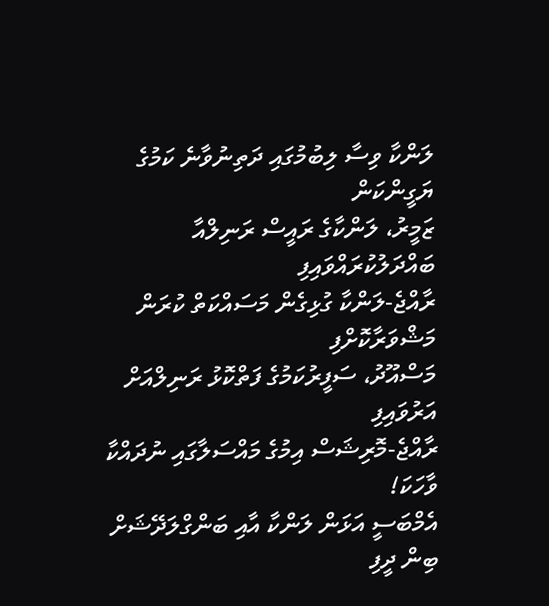ލަންކާ ވިސާ ލިބުމުގައި ދަތިނުވާނެ ކަމުގެ ޔަގީންކަން
ޒަމީރު، ލަންކާގެ ރައީސް ރަނިލްއާ ބައްދަލުކުރައްވައިފި
ރާއްޖެ-ލަންކާ ގުޅިގެން މަސައްކަތް ކުރަން މަޝްވަރާކޮށްފި
މަސްއޫދު، ސަފީރުކަމުގެ ފަތްކޮޅު ރަނިލްއަށް އަރުވައިފި
ރާއްޖެ-މޮރިޝަސް އިމުގެ މައްސަލާގައި ނުދައްކާ ވާހަކަ!
އެމްބަސީ އަޅަން ލަންކާ އާއި ބަންގްލަދޭޝަށް ބިން ދީފި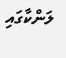ލަންކާގައި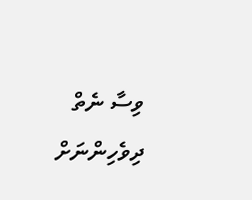ވިސާ ނެތް ދިވެހިންނަށް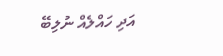އަދި ހައްލެއް ނުލިބޭ